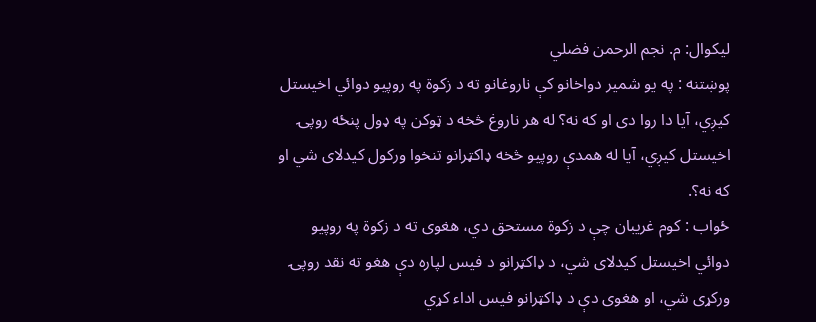ليکوال: م. نجم الرحمن فضلي
پوښتنه : په يو شمير دواخانو کې ناروغانو ته د زکوة په روپيو دوائي اخيستل کيږي، آيا دا روا دی او که نه؟ له هر ناروغ څخه د ټوکن په ډول پنځه روپۍ اخيستل کيږي، آيا له همدې روپيو څخه ډاکټرانو تنخوا ورکول کيدلای شي او که نه؟.
ځواب : کوم غريبان چې د زکوة مستحق دي، هغوی ته د زکوة په روپيو دوائي اخيستل کيدلای شي، د ډاکټرانو د فيس لپاره دې هغو ته نقد روپۍ ورکړی شي، او هغوی دې د ډاکټرانو فيس اداء کړي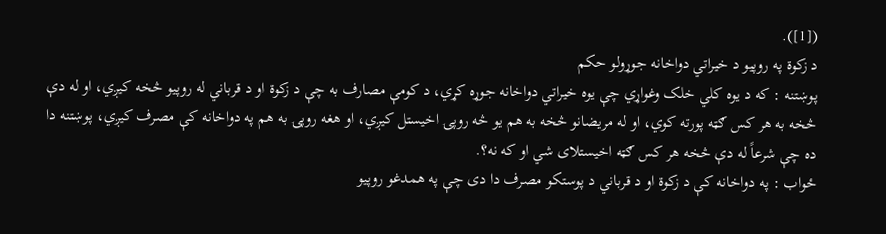([1]).
د زکوة په روپيو د خيراتي دواخانه جوړولو حکم
پوښتنه : که د يوه کلي خلک وغواړي چې يوه خيراتي دواخانه جوړه کړي، د کومې مصارف به چې د زکوة او د قرباني له روپيو څخه کيږي، او له دې څخه به هر کس ګټه پورته کوي، او له مريضانو څخه به هم يو څه روپۍ اخيستل کيږي، او هغه روپۍ به هم په دواخانه کې مصرف کيږي، پوښتنه دا ده چې شرعاً له دې څخه هر کس ګټه اخيستلای شي او که نه؟.
ځواب : په دواخانه کې د زکوة او د قرباني د پوستکو مصرف دا دی چې په همدغو روپيو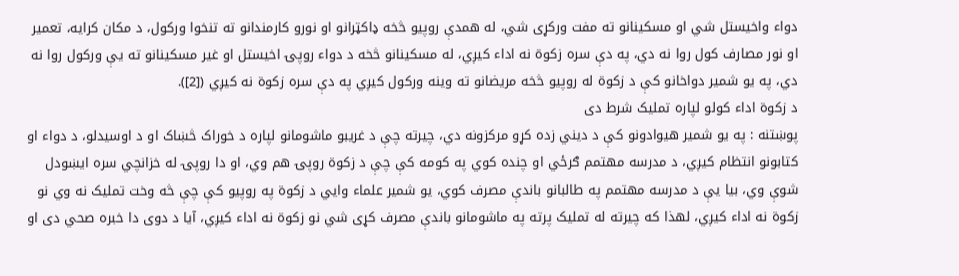دواء واخيستل شي او مسکينانو ته مفت ورکړی شي، له همدې روپيو څخه ډاکټرانو او نورو کارمندانو ته تنخوا ورکول، د مکان کرايه، تعمير او نور مصارف کول روا نه دي، په دې سره زکوة نه اداء کيږي، له مسکينانو څخه د دواء روپۍ اخيستل او غير مسکينانو ته يې ورکول روا نه دي، په يو شمير دواخانو کې د زکوة له روپيو څخه مريضانو ته وينه ورکول کيږي په دې سره زکوة نه کيږي ([2]).
د زکوة اداء کولو لپاره تمليک شرط دى
پوښتنه : په يو شمير هيوادونو کې د ديني زده کړو مرکزونه دي، چيرته چې د غريبو ماشومانو لپاره د خوراک څښاک او د اوسيدلو، د دواء او کتابونو انتظام کيږي، د مدرسه مهتمم ګرځي او چنده کوي په کومه کې چې د زکوة روپۍ هم وي، او دا روپۍ له خزانچي سره ايښودل شوې وي، بيا يې د مدرسه مهتمم په طالبانو باندې مصرف کوي، يو شمير علماء وايي د زکوة په روپيو کې چې څه وخت تمليک نه وي نو زکوة نه اداء کيږي، لهذا که چيرته له تمليک پرته په ماشومانو باندې مصرف کړى شي نو زکوة نه اداء کيږي، آيا د دوى دا خبره صحي دى او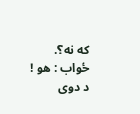که نه؟.
ځواب : هو ! د دوى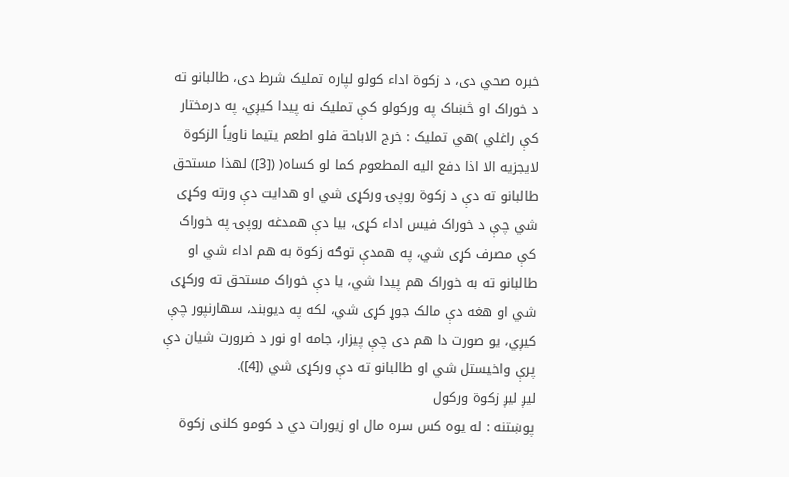خبره صحي دى، د زکوة اداء کولو لپاره تمليک شرط دى، طالبانو ته د خوراک او څښاک په ورکولو کې تمليک نه پيدا کيږي، په درمختار کې راغلي )هي تمليک : خرج الاباحة فلو اطعم يتيما ناوياً الزکوة لايجزيه الا اذا دفع اليه المطعوم کما لو کساه( ([3]) لهذا مستحق طالبانو ته دې د زکوة روپۍ ورکړى شي او هدايت دې ورته وکړى شي چې د خوراک فيس اداء کړى، بيا دې همدغه روپۍ په خوراک کې مصرف کړى شي، په همدې توګه زکوة به هم اداء شي او طالبانو ته به خوراک هم پيدا شي، يا دې خوراک مستحق ته ورکړى شي او هغه دې مالک جوړ کړى شي، لکه په ديوبند، سهارنپور چې کيږي، يو صورت دا هم دى چې پيزار، جامه او نور د ضرورت شيان دې پرې واخيستل شي او طالبانو ته دې ورکړى شي ([4]).
ليږ ليږ زکوة ورکول
پوښتنه : له يوه کس سره مال او زيورات دي د کومو کلنی زکوة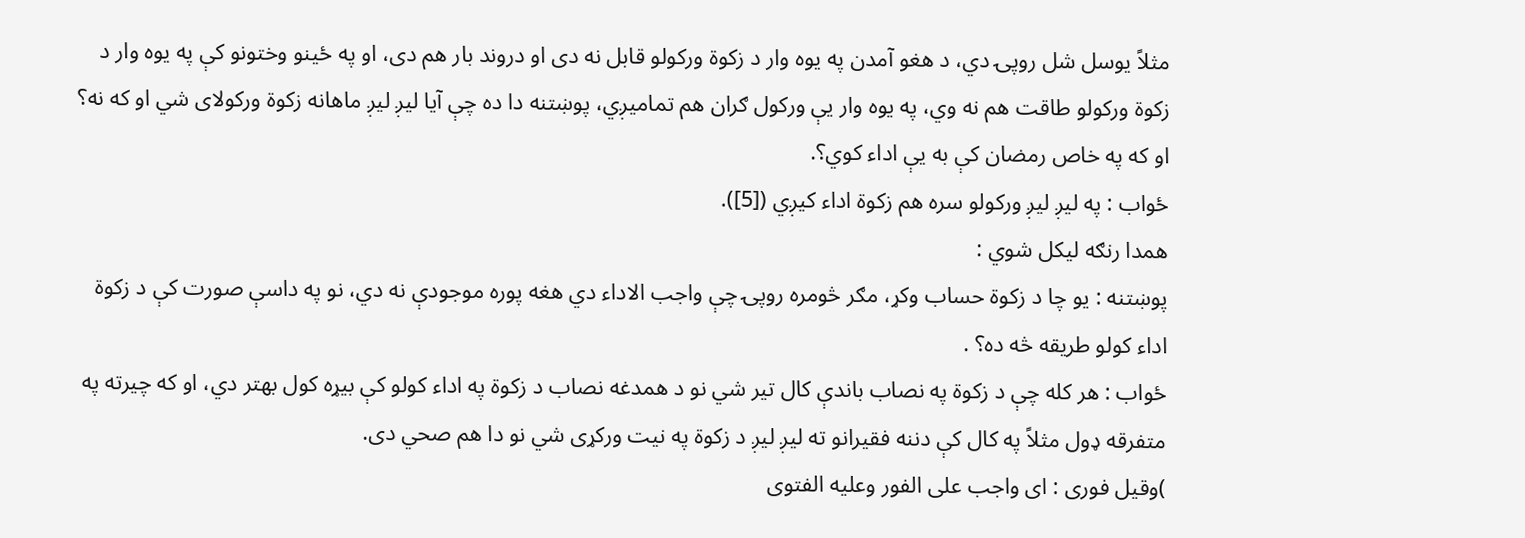مثلاً يوسل شل روپۍ دي، د هغو آمدن په يوه وار د زکوة ورکولو قابل نه دی او دروند بار هم دی، او په ځينو وختونو کې په يوه وار د زکوة ورکولو طاقت هم نه وي، په يوه وار يې ورکول ګران هم تماميږي، پوښتنه دا ده چې آيا ليږ ليږ ماهانه زکوة ورکولای شي او که نه؟ او که په خاص رمضان کې به يې اداء کوي؟.
ځواب : په ليږ ليږ ورکولو سره هم زکوة اداء کيږي ([5]).
همدا رنګه ليکل شوي :
پوښتنه : يو چا د زکوة حساب وکړ، مګر څومره روپۍ چې واجب الاداء دي هغه پوره موجودې نه دي، نو په داسې صورت کې د زکوة اداء کولو طريقه څه ده؟ .
ځواب : هر کله چې د زکوة په نصاب باندې کال تير شي نو د همدغه نصاب د زکوة په اداء کولو کې بيړه کول بهتر دي، او که چيرته په متفرقه ډول مثلاً په کال کې دننه فقيرانو ته ليږ ليږ د زکوة په نيت ورکړی شي نو دا هم صحي دی.
)وقيل فوری : ای واجب علی الفور وعليه الفتوی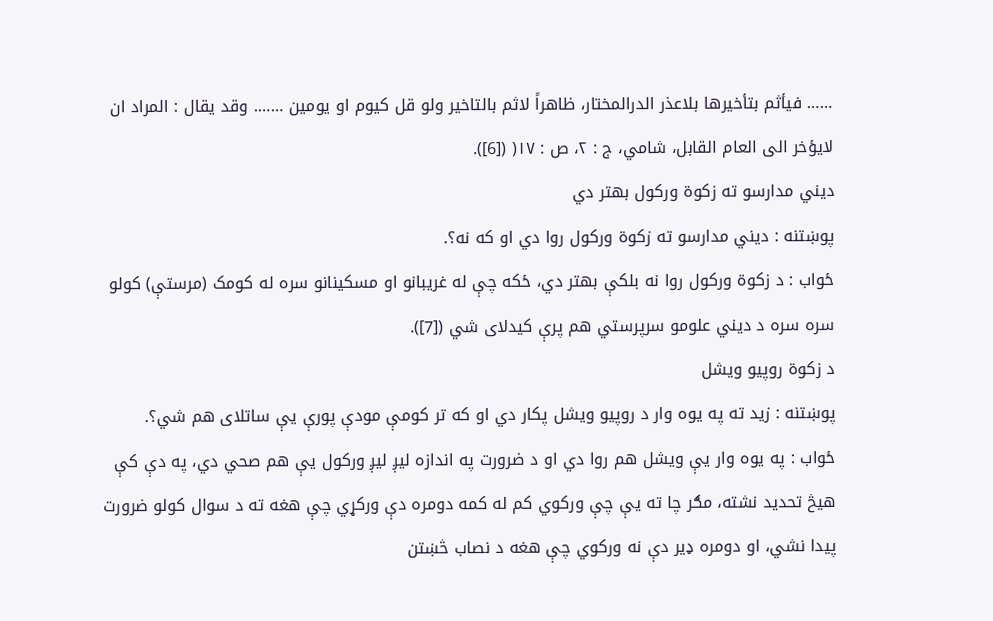…… فيأثم بتأخيرها بلاعذر الدرالمختار، ظاهراً لاثم بالتاخير ولو قل کيوم او يومين ……. وقد يقال : المراد ان لايؤخر الی العام القابل، شامي، ج : ۲، ص : ۱۷( ([6]).
ديني مدارسو ته زکوة ورکول بهتر دي
پوښتنه : ديني مدارسو ته زکوة ورکول روا دي او که نه؟.
ځواب : د زکوة ورکول روا نه بلکې بهتر دي، ځکه چې له غريبانو او مسکينانو سره له کومک (مرستې) کولو سره سره د ديني علومو سرپرستي هم پرې کيدلای شي ([7]).
د زکوة روپيو ويشل
پوښتنه : زيد ته په يوه وار د روپيو ويشل پکار دي او که تر کومې مودې پورې يې ساتلای هم شي؟.
ځواب : په يوه وار يې ويشل هم روا دي او د ضرورت په اندازه ليږ ليږ ورکول يې هم صحي دي، په دې کې هيڅ تحديد نشته، مګر چا ته يې چې ورکوي کم له کمه دومره دې ورکړي چې هغه ته د سوال کولو ضرورت پيدا نشي، او دومره ډير دې نه ورکوي چې هغه د نصاب څښتن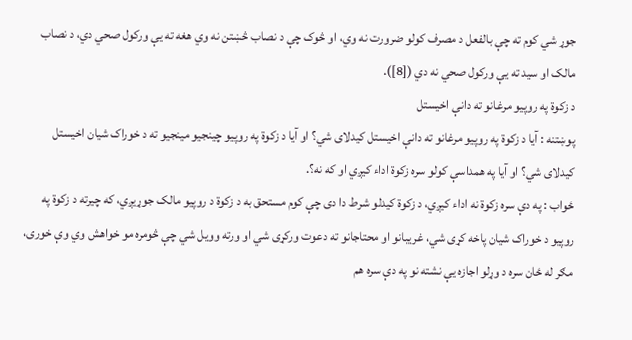جوړ شي کوم ته چې بالفعل د مصرف کولو ضرورت نه وي، او څوک چې د نصاب څښتن نه وي هغه ته يې ورکول صحي دي، د نصاب مالک او سيد ته يې ورکول صحي نه دي ([8]).
د زکوة په روپيو مرغانو ته دانې اخيستل
پوښتنه : آيا د زکوة په روپيو مرغانو ته دانې اخيستل کيدلای شي؟ او آيا د زکوة په روپيو چينجيو مينجيو ته د خوراک شيان اخيستل کيدلای شي؟ او آيا په همداسې کولو سره زکوة اداء کيږي او که نه؟.
ځواب : په دې سره زکوة نه اداء کيږي، د زکوة کيدلو شرط دا دی چې کوم مستحق به د زکوة د روپيو مالک جوړيږي، که چيرته د زکوة په روپيو د خوراک شيان پاخه کړی شي، غريبانو او محتاجانو ته دعوت ورکړی شي او ورته وويل شي چې څومره مو خواهش وي وې خوری، مګر له ځان سره د وړلو اجازه يې نشته نو په دې سره هم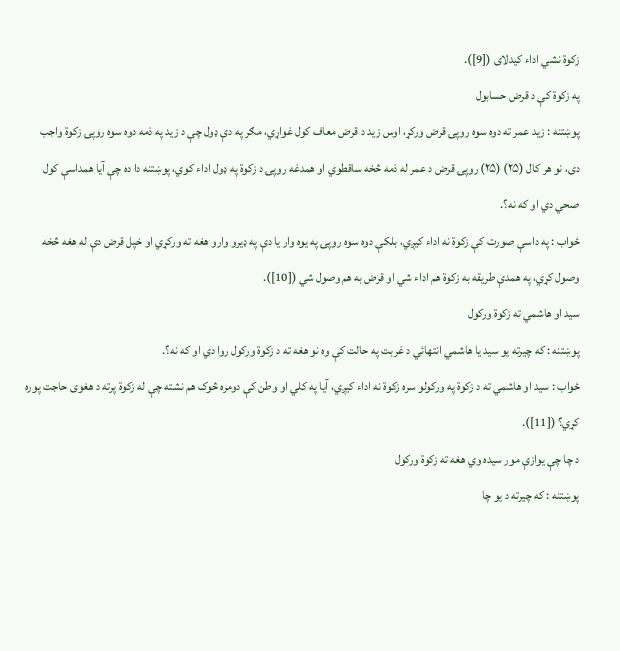زکوة نشي اداء کيدلای ([9]).
په زکوة کې د قرض حسابول
پوښتنه : زيد عمر ته دوه سوه روپۍ قرض ورکړ، اوس زيد د قرض معاف کول غواړي، مګر په دې ډول چې د زيد په ذمه دوه سوه روپۍ زکوة واجب دی، نو هر کال (۲۵) (۲۵) روپۍ قرض د عمر له ذمه څخه ساقطوي او همدغه روپۍ د زکوة په ډول اداء کوي، پوښتنه دا ده چې آيا همداسې کول صحي دي او که نه؟.
ځواب : په داسې صورت کې زکوة نه اداء کيږي، بلکې دوه سوه روپۍ په يوه وار يا دې په ډيرو وارو هغه ته ورکړي او خپل قرض دې له هغه څخه وصول کړي، په همدې طريقه به زکوة هم اداء شي او قرض به هم وصول شي ([10]).
سيد او هاشمي ته زکوة ورکول
پوښتنه : که چيرته يو سيد يا هاشمي انتهائي د غربت په حالت کې وه نو هغه ته د زکوة ورکول روا دي او که نه؟.
ځواب : سيد او هاشمي ته د زکوة په ورکولو سره زکوة نه اداء کيږي، آيا په کلي او وطن کې دومره څوک هم نشته چې له زکوة پرته د هغوی حاجت پوره کړي؟ ([11]).
د چا چې يوازې مور سيده وي هغه ته زکوة ورکول
پوښتنه : که چيرته د يو چا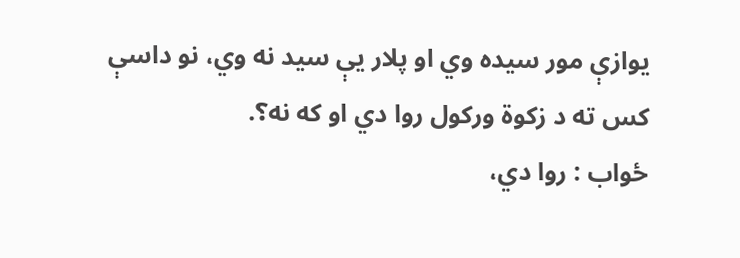يوازې مور سيده وي او پلار يې سيد نه وي، نو داسې کس ته د زکوة ورکول روا دي او که نه؟.
ځواب : روا دي،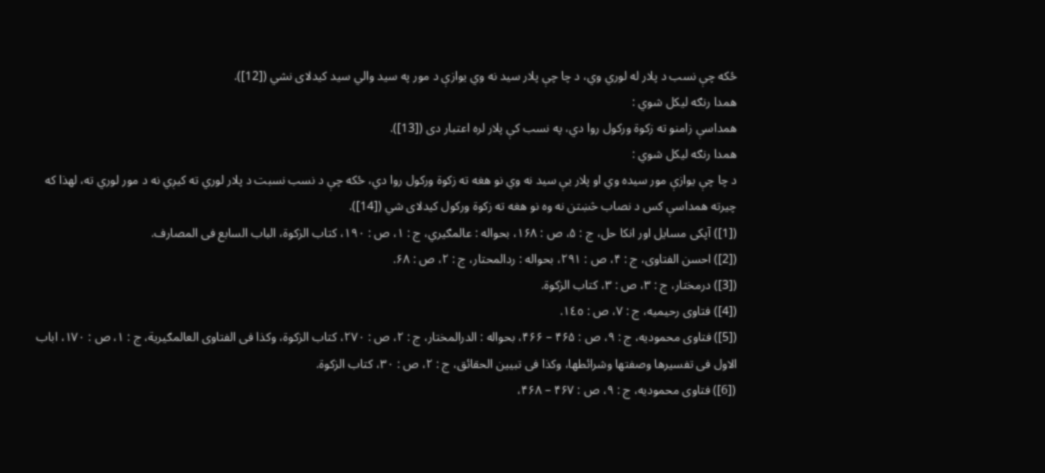ځکه چې نسب د پلار له لوري وي، د چا چې پلار سيد نه وي يوازې د مور په سيد والي سيد کيدلای نشي ([12]).
همدا رنګه ليکل شوي :
همداسې زامنو ته زکوة ورکول روا دي، په نسب کې پلار لره اعتبار دی ([13]).
همدا رنګه ليکل شوي :
د چا چې يوازې مور سيده وي او پلار يې سيد نه وي نو هغه ته زکوة ورکول روا دي، ځکه چې د نسب نسبت د پلار لوري ته کيږي نه د مور لوري ته، لهذا که چيرته همداسې کس د نصاب څښتن نه وه نو هغه ته زکوة ورکول کيدلای شي ([14]).
([1]) آپکی مسايل اور انکا حل، ج : ۵، ص : ۱۶۸، بحواله : عالمګيري، ج : ۱، ص : ۱۹۰، کتاب الزکوة، الباب السابع فی المصارف.
([2]) احسن الفتاوی، ج : ۴، ص : ۲۹۱، بحواله : ردالمحتار، ج : ۲، ص : ۶۸.
([3]) درمختار، ج : ٣، ص : ٣، کتاب الزکوة.
([4]) فتاوى رحيميه، ج : ٧، ص : ١٤٥.
([5]) فتاوی محموديه، ج : ۹، ص : ۴۶۵ – ۴۶۶، بحواله : الدرالمختار، ج : ۲، ص : ۲۷۰، کتاب الزکوة، وکذا فی الفتاوی العالمګيرية، ج : ۱، ص : ۱۷۰، اباب الاول فی تفسيرها وصفتها وشرائطها، وکذا فی تبيين الحقائق، ج : ۲، ص : ۳۰، کتاب الزکوة.
([6]) فتاوی محموديه، ج : ۹، ص : ۴۶۷ – ۴۶۸،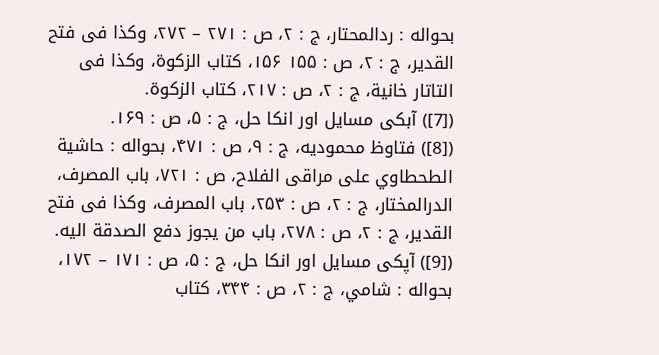بحواله : ردالمحتار، ج : ۲، ص : ۲۷۱ – ۲۷۲، وکذا فی فتح القدير، ج : ۲، ص : ۱۵۵ ۱۵۶، کتاب الزکوة، وکذا فی التاتار خانية، ج : ۲، ص : ۲۱۷، کتاب الزکوة.
([7]) آبکی مسايل اور انکا حل، ج : ۵، ص : ۱۶۹.
([8]) فتاوظ محموديه، ج : ۹، ص : ۴۷۱، بحواله : حاشية الطحطاوي علی مراقی الفلاح، ص : ۷۲۱، باب المصرف، الدرالمختار، ج : ۲، ص : ۲۵۳، باب المصرف، وکذا فی فتح القدير، ج : ۲، ص : ۲۷۸، باب من يجوز دفع الصدقة اليه.
([9]) آپکی مسايل اور انکا حل، ج : ۵، ص : ۱۷۱ – ۱۷۲، بحواله : شامي، ج : ۲، ص : ۳۴۴، کتاب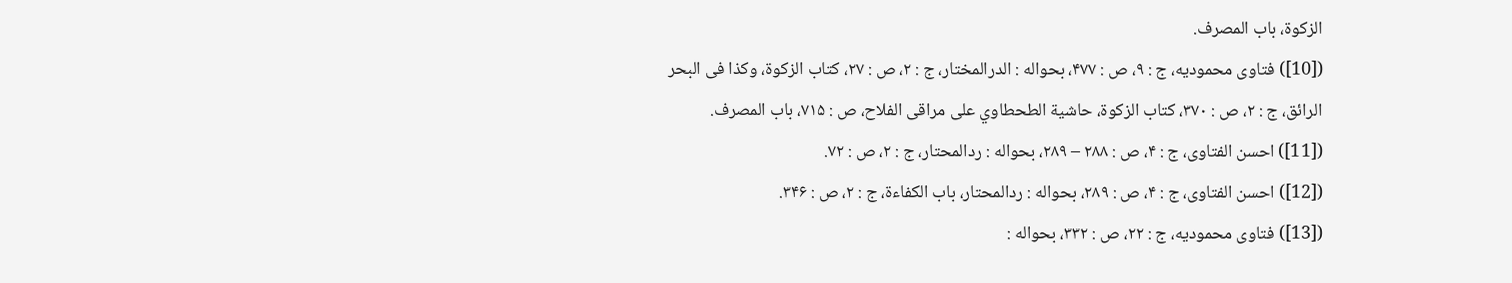الزکوة، باب المصرف.
([10]) فتاوی محموديه، ج : ۹، ص : ۴۷۷، بحواله : الدرالمختار، ج : ۲، ص : ۲۷، کتاب الزکوة، وکذا فی البحر الرائق، ج : ۲، ص : ۳۷۰، کتاب الزکوة، حاشية الطحطاوي علی مراقی الفلاح، ص : ۷۱۵، باب المصرف.
([11]) احسن الفتاوی، ج : ۴، ص : ۲۸۸ – ۲۸۹، بحواله : ردالمحتار، ج : ۲، ص : ۷۲.
([12]) احسن الفتاوی، ج : ۴، ص : ۲۸۹، بحواله : ردالمحتار، باب الکفاءة، ج : ۲، ص : ۳۴۶.
([13]) فتاوی محموديه، ج : ۲۲، ص : ۳۳۲، بحواله :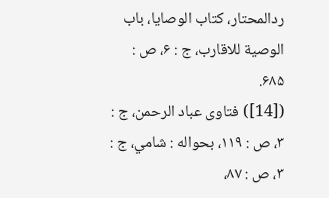ردالمحتار، کتاب الوصايا، باب الوصية للاقارب، ج : ۶، ص : ۶۸۵.
([14]) فتاوی عباد الرحمن، ج : ۳، ص : ۱۱۹، بحواله : شامي، ج : ۳، ص : ۸۷،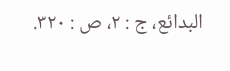البدائع، ج : ۲، ص : ۳۲۰.